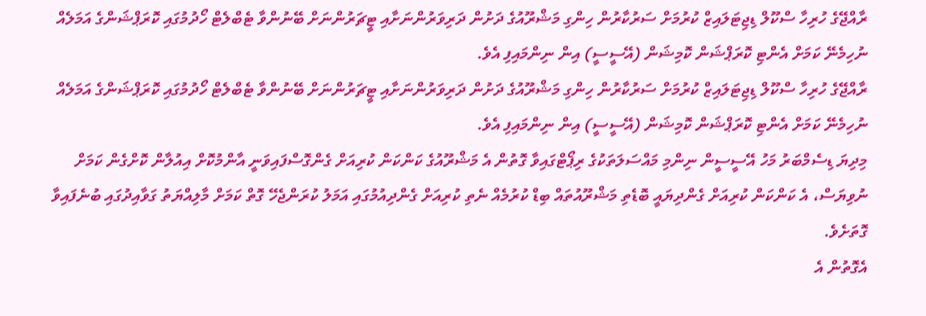ރާއްޖޭގެ ހުރިހާ ސްކޫލް ޑިޖިޓަލައިޒް ކުރުމަށް ސަރުކާރުން ހިންގި މަޝްރޫއުގެ ދަށުން ދަރިވަރުންނަށާއި ޓީޗަރުންނަށް ބޭނުންވާ ޓެބްލެޓް ހޯދުމުގައި ކޮރަޕްޝަންގެ އަމަލެއް ނުހިމެނޭ ކަމަށް އެންޓި ކޮރަޕްޝަން ކޮމިޝަން (އޭސީސީ) އިން ނިންމައިފި އެވެ.
ރާއްޖޭގެ ހުރިހާ ސްކޫލް ޑިޖިޓަލައިޒް ކުރުމަށް ސަރުކާރުން ހިންގި މަޝްރޫއުގެ ދަށުން ދަރިވަރުންނަށާއި ޓީޗަރުންނަށް ބޭނުންވާ ޓެބްލެޓް ހޯދުމުގައި ކޮރަޕްޝަންގެ އަމަލެއް ނުހިމެނޭ ކަމަށް އެންޓި ކޮރަޕްޝަން ކޮމިޝަން (އޭސީސީ) އިން ނިންމައިފި އެވެ.
މިދިޔަ ޑިސެމްބަރު މަހު އޭސީސީން ނިންމި މައްސަލަތަކުގެ ރިޕޯޓްގައިވާ ގޮތުން އެ މަޝްރޫއުގެ ކަންކަން ކުރިއަށް ގެންގޮސްފައިވަނީ އާންމުކޮށް އިއުލާން ކޮށްގެން ކަމަށް ނުވިޔަސް، އެ ކަންކަން ކުރިއަށް ގެންދިޔައީ ބޮޑެތި މަޝްރޫއުތައް ބިޑް ކުރުމެއް ނެތި ކުރިއަށް ގެންދިއުމުގައި އަމަލު ކުރަންޖެހޭ ގޮތް ކަމަށް މާލިއްޔަތު ގަވާއިދުގައި ބުނެފައިވާ ގޮތަށެވެ.
އެގޮތުން އެ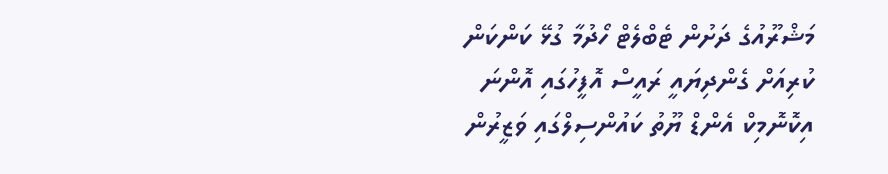މަޝްރޫއުގެ ދަށުން ޓެބްލެޓް ހޯދުމާ ގުޅޭ ކަންކަން ކުރިއަށް ގެންދިޔައީ ރައީސް އޮފީހުގައި އޮންނަ އިކޮނޮމިކް އެންޑް ޔޫތު ކައުންސިލްގައި ވަޒީރުން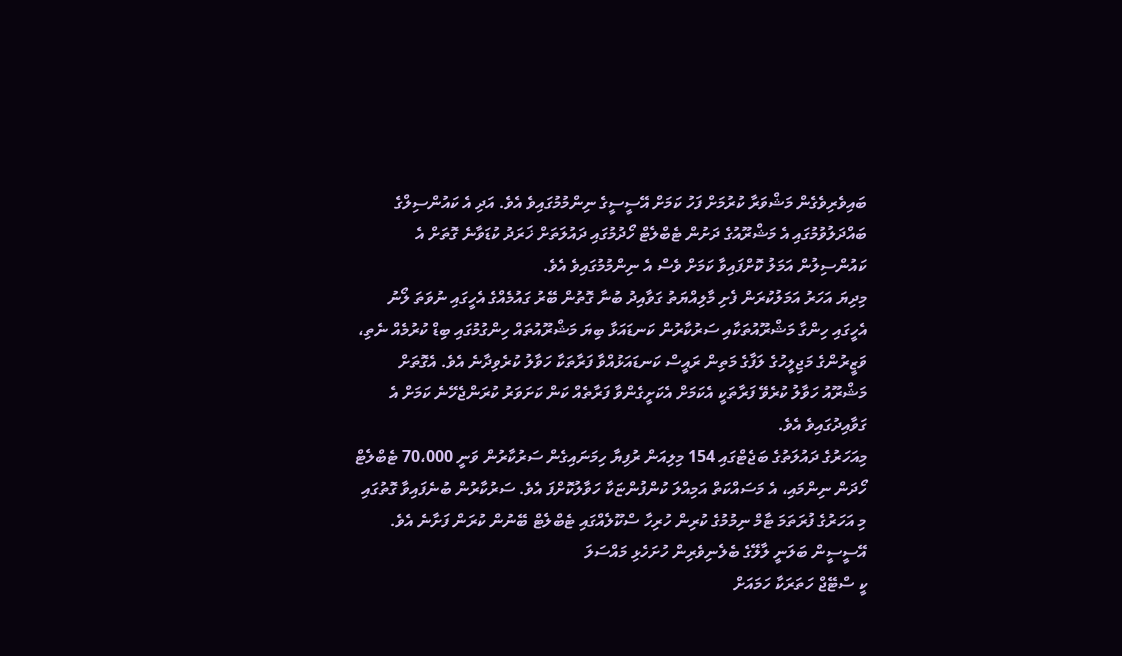ބައިވެރިވެގެން މަޝްވަރާ ކުރުމަށް ފަހު ކަމަށް އޭސީސީގެ ނިންމުމުގައިވެ އެވެ. އަދި އެ ކައުންސިލްގެ ބައްދަލުވުމުގައި އެ މަޝްރޫއުގެ ދަށުން ޓެބްލެޓް ހޯދުމުގައި ދައުލަތަށް ޚަރަދު ކުޑަވާނެ ގޮތަށް އެ ކައުންސިލުން އަމަލު ކޮށްފައިވާ ކަމަށް ވެސް އެ ނިންމުމުގައިވެ އެވެ.
މިދިޔަ އަހަރު އަމަލުކުރަން ފެށި މާލިއްޔަތު ގަވާއިދު ބުނާ ގޮތުން ބޭރު ގައުމެއްގެ އެހީގައި ނުވަތަ ލޯނު އެހީގައި ހިންގާ މަޝްރޫއުތަކާއި ސަރުކާރުން ކަނޑައަޅާ ބިޔަ މަޝްރޫއުތައް ހިންގުމުގައި ބިޑް ކުރުމެއް ނެތި، ވަޒީރުންގެ މަޖިލީހުގެ ލަފާގެ މަތިން ރައީސް ކަނޑައަޅުއްވާ ފަރާތަކާ ހަވާލު ކުރެވިދާނެ އެވެ. އެގޮތަށް މަޝްރޫއު ހަވާލު ކުރެވޭ ފަރާތަކީ އެކަމަށް އެކަށީގެންވާ ފަރާތެއް ކަން ކަށަވަރު ކުރަންޖެހޭނެ ކަމަށް އެ ގަވާއިދުގައިވެ އެވެ.
މިއަހަރުގެ ދައުލަތުގެ ބަޖެޓްގައި 154 މިލިއަން ރުފިޔާ ހިމަނައިގެން ސަރުކާރުން ވަނީ 70،000 ޓެބްލެޓް ހޯދަން ނިންމައި، އެ މަސައްކަތް އަމިއްލަ ކުންފުންޏަކާ ހަވާލުކޮށްފަ އެވެ. ސަރުކާރުން ބުނެފައިވާ ގޮތުގައި މި އަހަރުގެ ފުރަތަމަ ޓާމް ނިމުމުގެ ކުރިން ހުރިހާ ސްކޫލެއްގައި ޓެބްލެޓް ބޭނުން ކުރަން ފަށާނެ އެވެ.
އޭސީސީން ބަލަނީ ލާލޭގެ ބެލެނިވެރިން ހުށަހެޅި މައްސަލަ
ކީ ސްޓޭޖް ހަތަރަކާ ހަމައަށް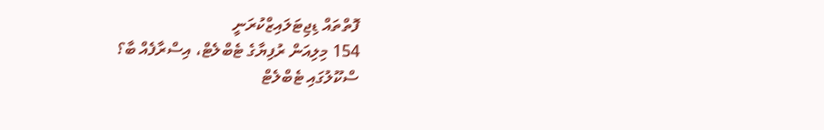ފޮތްތައް ޑިޖިޓަލައިޒްކުރަނީ
154 މިލިއަން ރުފިޔާގެ ޓެބްލެޓް، އިސްރާފެއް ބާ؟
ސްކޫލުގައި ޓެބްލެޓް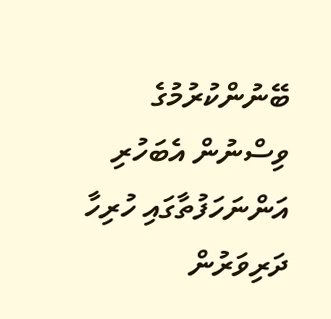ބޭނުންކުރުމުގެ ވިސްނުން އެބަހުރި
އަންނަހަފުތާގައި ހުރިހާ ދަރިވަރުން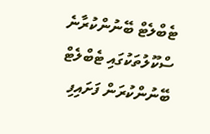ޓެބްލެޓް ބޭނުންކުރާނެ
ސްކޫލުތަކުގައި ޓެބްލެޓް ބޭނުންކުރަން ފަށައިފި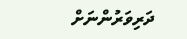ދަރިވަރުންނަށް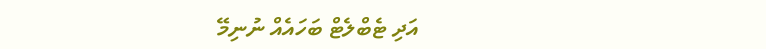އަދި ޓެބްލެޓް ބަހައެއް ނުނިމޭ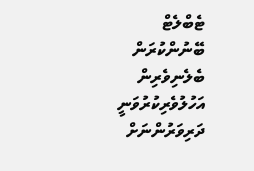ޓެބްލެޓް ބޭނުންކުރަން ބެލެނިވެރިން އަހުލުވެރިކުރުވަނީ
ދަރިވަރުންނަށް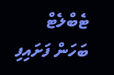ޓެބްލެޓް ބަހަން ފަށައިފި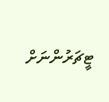ޓީޗަރުންނަށް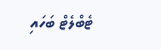ޓެބްލެޓް ބަހައި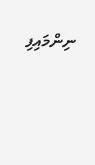ނިންމައިފި